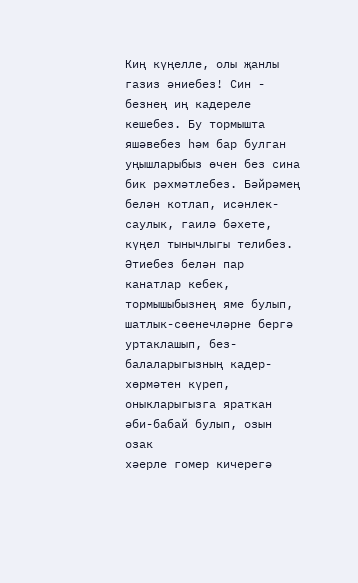Киң күңелле, олы җанлы газиз әниебез! Син - безнең иң кадереле кешебез. Бу тормышта яшәвебез һәм бар булган уңышларыбыз өчен без сина бик рәхмәтлебез. Бәйрәмең белән котлап, исәнлек-саулык, гаилә бәхете, күңел тынычлыгы телибез. Әтиебез белән пар канатлар кебек, тормышыбызнең яме булып, шатлык-сөенечләрне бергә уртаклашып, без-балаларыгызның кадер-хөрмәтен күреп, оныкларыгызга яраткан әби-бабай булып, озын озак
хәерле гомер кичерегә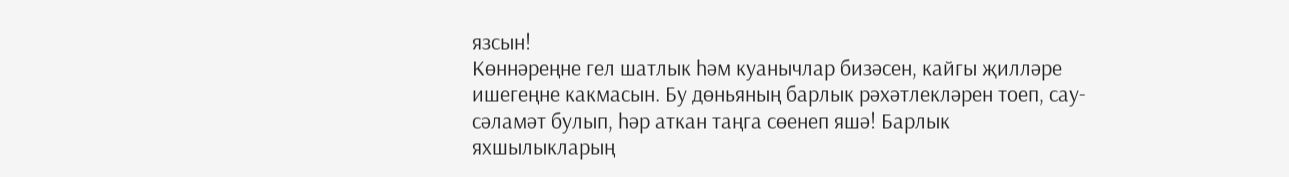язсын!
Көннәреңне гел шатлык һәм куанычлар бизәсен, кайгы җилләре ишегеңне какмасын. Бу дөньяның барлык рәхәтлекләрен тоеп, сау-сәламәт булып, һәр аткан таңга сөенеп яшә! Барлык яхшылыкларың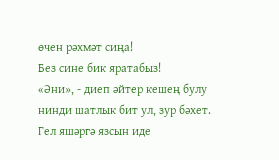өчен рәхмәт сиңа!
Без сине бик яратабыз!
«Әни», - диеп әйтер кешең булу
нинди шатлык бит ул, зур бәхет.
Гел яшәргә язсын иде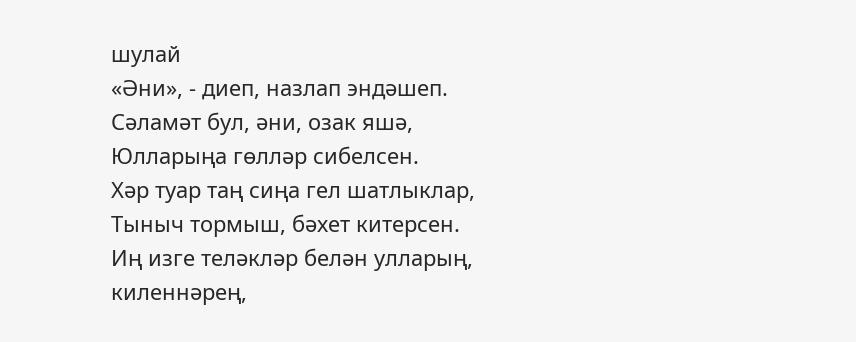шулай
«Әни», - диеп, назлап эндәшеп.
Сәламәт бул, әни, озак яшә,
Юлларыңа гөлләр сибелсен.
Хәр туар таң сиңа гел шатлыклар,
Тыныч тормыш, бәхет китерсен.
Иң изге теләкләр белән улларың, киленнәрең,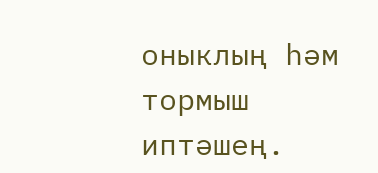оныклың һәм тормыш иптәшең.